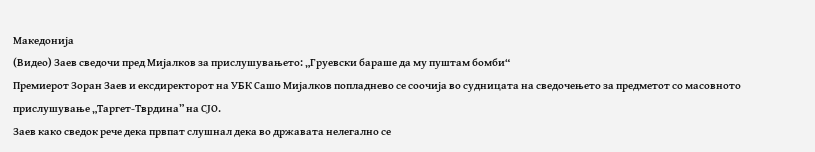Македонија
(Видео) Заев сведочи пред Мијалков за прислушувањето: „Груевски бараше да му пуштам бомби“
Премиерот Зоран Заев и ексдиректорот на УБК Сашо Мијалков попладнево се соочија во судницата на сведочењето за предметот со масовното прислушување „Таргет-Тврдина” на СЈО.
Заев како сведок рече дека првпат слушнал дека во државата нелегално се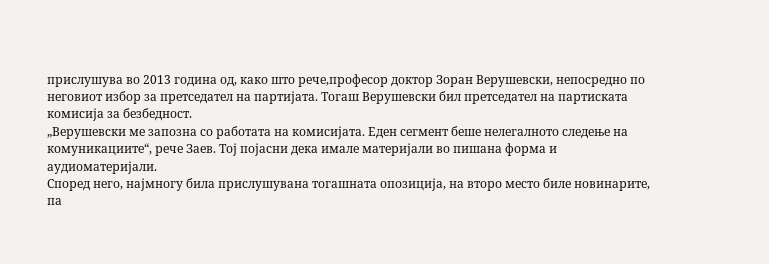прислушува во 2013 година од, како што рече,професор доктор Зоран Верушевски, непосредно по неговиот избор за претседател на партијата. Тогаш Верушевски бил претседател на партиската комисија за безбедност.
„Верушевски ме запозна со работата на комисијата. Еден сегмент беше нелегалното следење на комуникациите“, рече Заев. Тој појасни дека имале материјали во пишана форма и аудиоматеријали.
Според него, најмногу била прислушувана тогашната опозиција, на второ место биле новинарите, па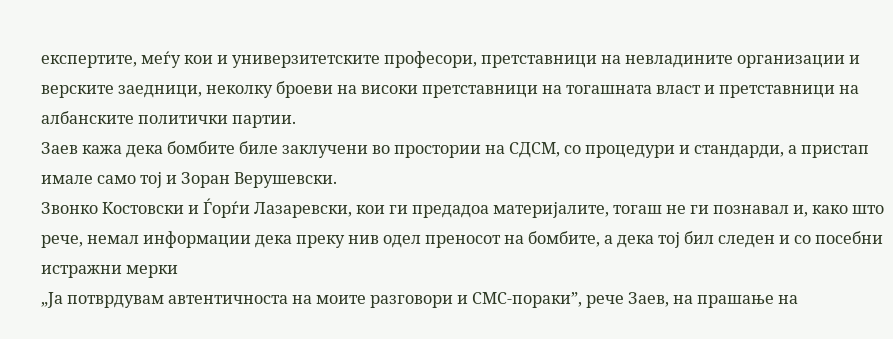експертите, меѓу кои и универзитетските професори, претставници на невладините организации и верските заедници, неколку броеви на високи претставници на тогашната власт и претставници на албанските политички партии.
Заев кажа дека бомбите биле заклучени во простории на СДСМ, со процедури и стандарди, а пристап имале само тој и Зоран Верушевски.
Звонко Костовски и Ѓорѓи Лазаревски, кои ги предадоа материјалите, тогаш не ги познавал и, како што рече, немал информации дека преку нив одел преносот на бомбите, а дека тој бил следен и со посебни истражни мерки
„Ја потврдувам автентичноста на моите разговори и СМС-пораки”, рече Заев, на прашање на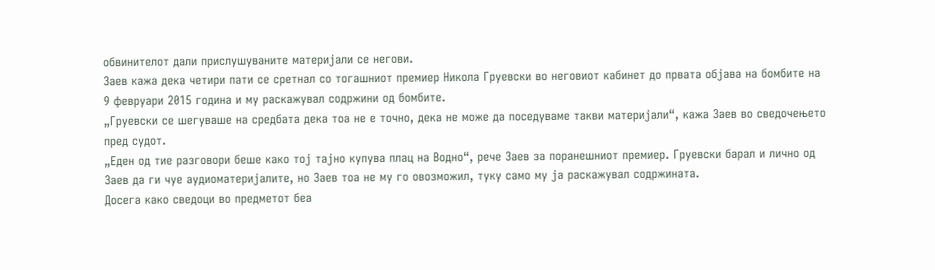обвинителот дали прислушуваните материјали се негови.
Заев кажа дека четири пати се сретнал со тогашниот премиер Никола Груевски во неговиот кабинет до првата објава на бомбите на 9 февруари 2015 година и му раскажувал содржини од бомбите.
„Груевски се шегуваше на средбата дека тоа не е точно, дека не може да поседуваме такви материјали“, кажа Заев во сведочењето пред судот.
„Еден од тие разговори беше како тој тајно купува плац на Водно“, рече Заев за поранешниот премиер. Груевски барал и лично од Заев да ги чуе аудиоматеријалите, но Заев тоа не му го овозможил, туку само му ја раскажувал содржината.
Досега како сведоци во предметот беа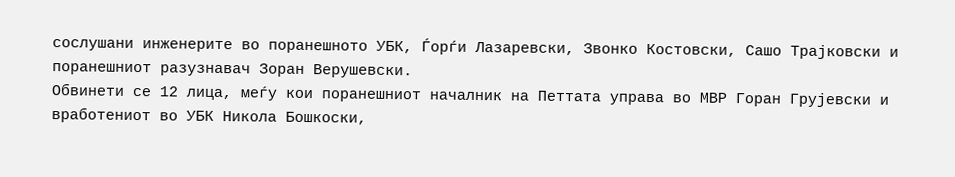сослушани инженерите во поранешното УБК, Ѓорѓи Лазаревски, Звонко Костовски, Сашо Трајковски и поранешниот разузнавач Зоран Верушевски.
Обвинети се 12 лица, меѓу кои поранешниот началник на Петтата управа во МВР Горан Грујевски и вработениот во УБК Никола Бошкоски,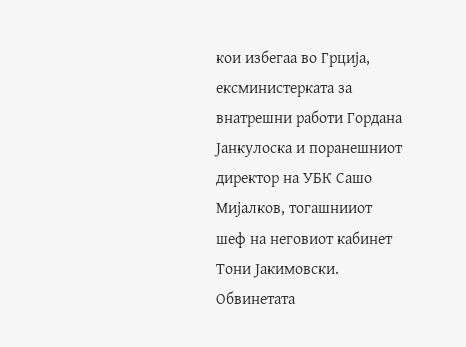кои избегаа во Грција, ексминистерката за внатрешни работи Гордана Јанкулоска и поранешниот директор на УБК Сашо Мијалков, тогашнииот шеф на неговиот кабинет Тони Јакимовски.
Обвинетата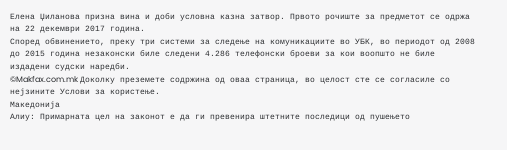Елена Џиланова призна вина и доби условна казна затвор. Првото рочиште за предметот се одржа на 22 декември 2017 година.
Според обвинението, преку три системи за следење на комуникациите во УБК, во периодот од 2008 до 2015 година незаконски биле следени 4.286 телефонски броеви за кои воопшто не биле издадени судски наредби.
©Makfax.com.mk Доколку преземете содржина од оваа страница, во целост сте се согласиле со нејзините Услови за користење.
Македонија
Алиу: Примарната цел на законот е да ги превенира штетните последици од пушењето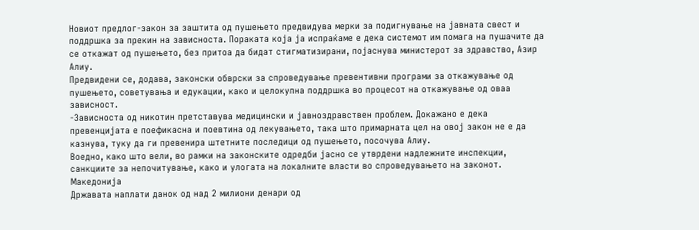Новиот предлог-закон за заштита од пушењето предвидува мерки за подигнување на јавната свест и поддршка за прекин на зависноста. Пораката која ја испраќаме е дека системот им помага на пушачите да се откажат од пушењето, без притоа да бидат стигматизирани, појаснува министерот за здравство, Азир Алиу.
Предвидени се, додава, законски обврски за спроведување превентивни програми за откажување од пушењето, советувања и едукации, како и целокупна поддршка во процесот на откажување од оваа зависност.
-Зависноста од никотин претставува медицински и јавноздравствен проблем. Докажано е дека превенцијата е поефикасна и поевтина од лекувањето, така што примарната цел на овој закон не е да казнува, туку да ги превенира штетните последици од пушењето, посочува Алиу.
Воедно, како што вели, во рамки на законските одредби јасно се утврдени надлежните инспекции, санкциите за непочитување, како и улогата на локалните власти во спроведувањето на законот.
Македонија
Државата наплати данок од над 2 милиони денари од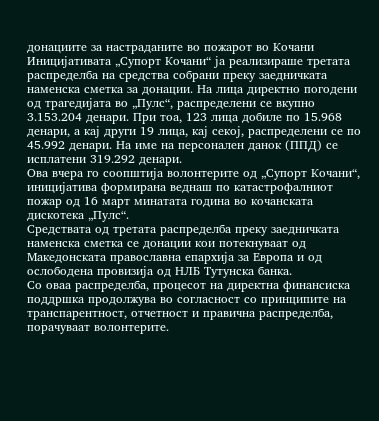донациите за настраданите во пожарот во Кочани
Иницијативата „Супорт Кочани“ ја реализираше третата распределба на средства собрани преку заедничката наменска сметка за донации. На лица директно погодени од трагедијата во „Пулс“, распределени се вкупно 3.153.204 денари. При тоа, 123 лица добиле по 15.968 денари, а кај други 19 лица, кај секој, распределени се по 45.992 денари. На име на персонален данок (ППД) се исплатени 319.292 денари.
Ова вчера го соопштија волонтерите од „Супорт Кочани“, иницијатива формирана веднаш по катастрофалниот пожар од 16 март минатата година во кочанската дискотека „Пулс“.
Средствата од третата распределба преку заедничката наменска сметка се донации кои потекнуваат од Македонската православна епархија за Европа и од ослободена провизија од НЛБ Тутунска банка.
Со оваа распределба, процесот на директна финансиска поддршка продолжува во согласност со принципите на транспарентност, отчетност и правична распределба, порачуваат волонтерите.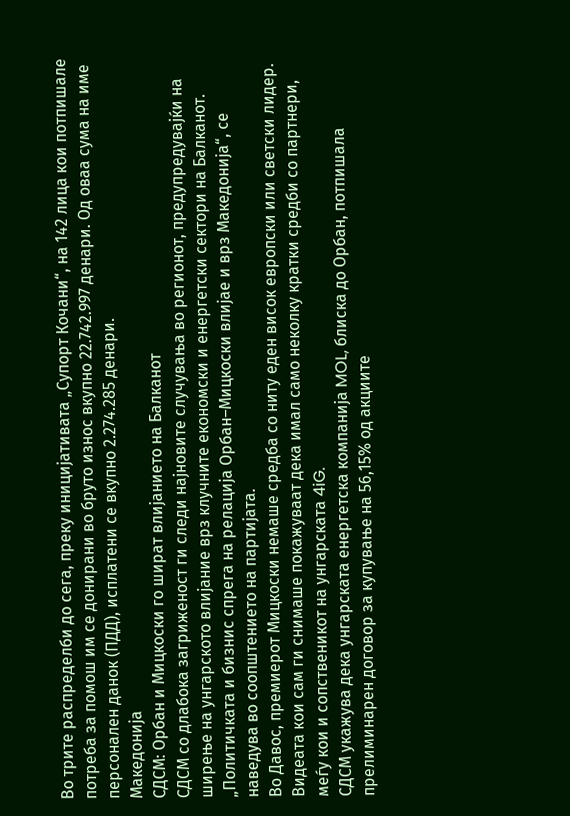Во трите распределби до сега, преку иницијативата „Супорт Кочани“, на 142 лица кои потпишале потреба за помош им се донирани во бруто износ вкупно 22.742.997 денари. Од оваа сума на име персонален данок (ПДД), исплатени се вкупно 2.274.285 денари.
Македонија
СДСМ: Орбан и Мицкоски го шират влијанието на Балканот
СДСМ со длабока загриженост ги следи најновите случувања во регионот, предупредувајќи на ширење на унгарското влијание врз клучните економски и енергетски сектори на Балканот. „Политичката и бизнис спрега на релација Орбан–Мицкоски влијае и врз Македонија“, се наведува во соопштението на партијата.
Во Давос, премиерот Мицкоски немаше средба со ниту еден висок европски или светски лидер. Видеата кои сам ги снимаше покажуваат дека имал само неколку кратки средби со партнери, меѓу кои и сопственикот на унгарската 4iG.
СДСМ укажува дека унгарската енергетска компанија MOL, блиска до Орбан, потпишала прелиминарен договор за купување на 56,15% од акциите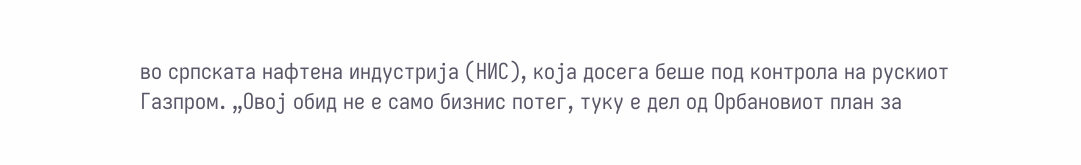во српската нафтена индустрија (НИС), која досега беше под контрола на рускиот Газпром. „Овој обид не е само бизнис потег, туку е дел од Орбановиот план за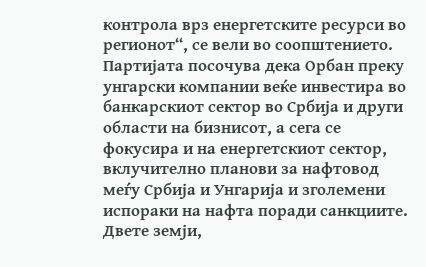контрола врз енергетските ресурси во регионот“, се вели во соопштението.
Партијата посочува дека Орбан преку унгарски компании веќе инвестира во банкарскиот сектор во Србија и други области на бизнисот, а сега се фокусира и на енергетскиот сектор, вклучително планови за нафтовод меѓу Србија и Унгарија и зголемени испораки на нафта поради санкциите. Двете земји,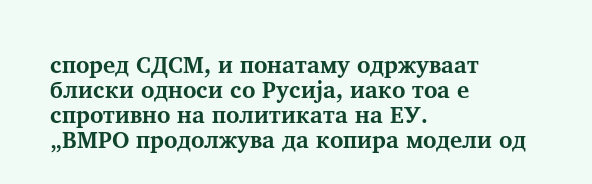според СДСМ, и понатаму одржуваат блиски односи со Русија, иако тоа е спротивно на политиката на ЕУ.
„ВМРО продолжува да копира модели од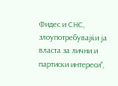Фидес и СНС, злоупотребувајќи ја власта за лични и партиски интереси“,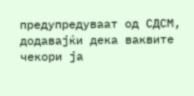предупредуваат од СДСМ, додавајќи дека ваквите чекори ја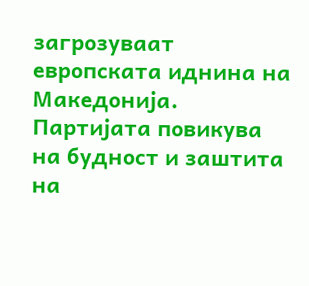загрозуваат европската иднина на Македонија. Партијата повикува на будност и заштита на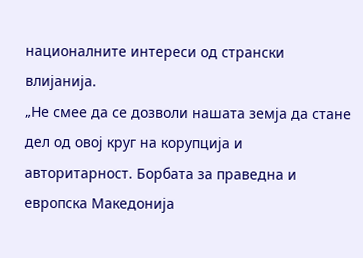националните интереси од странски влијанија.
„Не смее да се дозволи нашата земја да стане дел од овој круг на корупција и авторитарност. Борбата за праведна и европска Македонија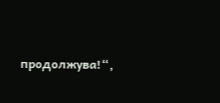продолжува!“,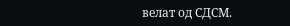велат од СДСМ.